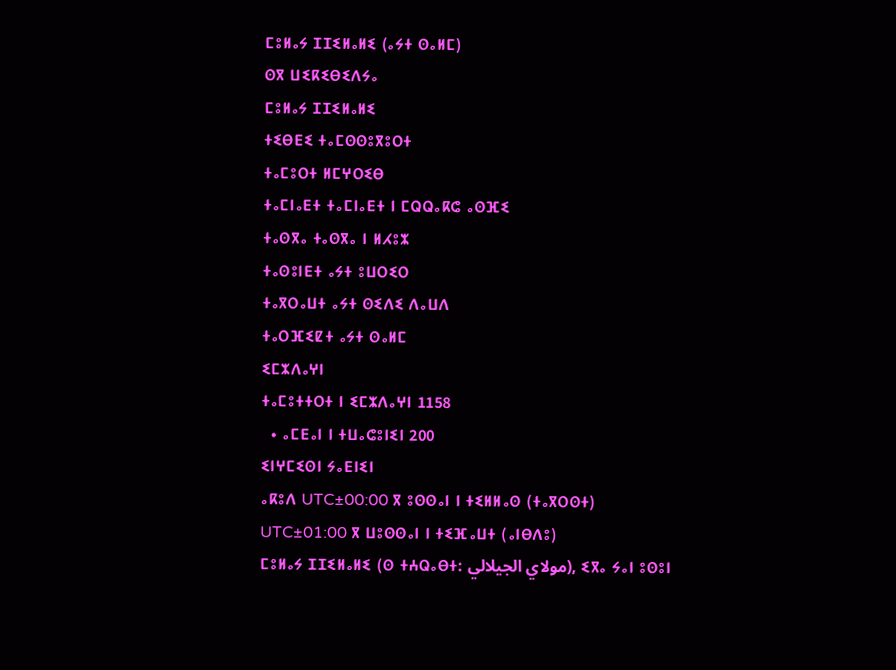ⵎⵓⵍⴰⵢ ⵊⵊⵉⵍⴰⵍⵉ (ⴰⵢⵜ ⵙⴰⵍⵎ)
ⵙⴳ ⵡⵉⴽⵉⴱⵉⴷⵢⴰ
ⵎⵓⵍⴰⵢ ⵊⵊⵉⵍⴰⵍⵉ
ⵜⵉⴱⴹⵉ ⵜⴰⵎⵙⵙⵓⴳⵓⵔⵜ
ⵜⴰⵎⵓⵔⵜ ⵍⵎⵖⵔⵉⴱ
ⵜⴰⵎⵏⴰⴹⵜ ⵜⴰⵎⵏⴰⴹⵜ ⵏ ⵎⵕⵕⴰⴽⵛ ⴰⵙⴼⵉ
ⵜⴰⵙⴳⴰ ⵜⴰⵙⴳⴰ ⵏ ⵍⵃⵓⵣ
ⵜⴰⵙⵓⵏⴹⵜ ⴰⵢⵜ ⵓⵡⵔⵉⵔ
ⵜⴰⴳⵔⴰⵡⵜ ⴰⵢⵜ ⵙⵉⴷⵉ ⴷⴰⵡⴷ
ⵜⴰⵔⴼⵉⵇⵜ ⴰⵢⵜ ⵙⴰⵍⵎ
ⵉⵎⵣⴷⴰⵖⵏ
ⵜⴰⵎⵓⵜⵜⵔⵜ ⵏ ⵉⵎⵣⴷⴰⵖⵏ 1158
  • ⴰⵎⴹⴰⵏ ⵏ ⵜⵡⴰⵛⵓⵏⵉⵏ 200
ⵉⵏⵖⵎⵉⵙⵏ ⵢⴰⴹⵏⵉⵏ
ⴰⴽⵓⴷ UTC±00:00 ⴳ ⵓⵙⵙⴰⵏ ⵏ ⵜⵉⵍⵍⴰⵙ (ⵜⴰⴳⵔⵙⵜ)
UTC±01:00 ⴳ ⵡⵓⵙⵙⴰⵏ ⵏ ⵜⵉⴼⴰⵡⵜ (ⴰⵏⴱⴷⵓ)
ⵎⵓⵍⴰⵢ ⵊⵊⵉⵍⴰⵍⵉ (ⵙ ⵜⵄⵕⴰⴱⵜ: مولاي الجيلالي), ⵉⴳⴰ ⵢⴰⵏ ⵓⵙⵓⵏ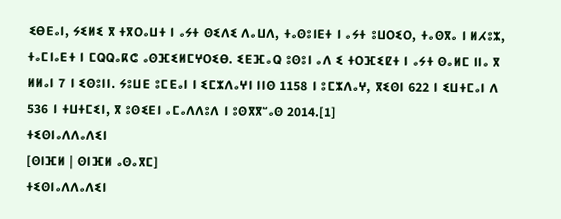ⵉⴱⴹⴰⵏ, ⵢⵉⵍⵉ ⴳ ⵜⴳⵔⴰⵡⵜ ⵏ ⴰⵢⵜ ⵙⵉⴷⵉ ⴷⴰⵡⴷ, ⵜⴰⵙⵓⵏⴹⵜ ⵏ ⴰⵢⵜ ⵓⵡⵔⵉⵔ, ⵜⴰⵙⴳⴰ ⵏ ⵍⵃⵓⵣ, ⵜⴰⵎⵏⴰⴹⵜ ⵏ ⵎⵕⵕⴰⴽⵛ ⴰⵙⴼⵉⵍⵎⵖⵔⵉⴱ. ⵉⴹⴼⴰⵕ ⵓⵙⵓⵏ ⴰⴷ ⵉ ⵜⵔⴼⵉⵇⵜ ⵏ ⴰⵢⵜ ⵙⴰⵍⵎ ⵏⵏⴰ ⴳ ⵍⵍⴰⵏ 7 ⵏ ⵉⵙⵓⵏⵏ. ⵢⵓⵡⴹ ⵓⵎⴹⴰⵏ ⵏ ⵉⵎⵣⴷⴰⵖⵏ ⵏⵏⵙ 1158 ⵏ ⵓⵎⵣⴷⴰⵖ, ⴳⵉⵙⵏ 622 ⵏ ⵉⵡⵜⵎⴰⵏ ⴷ 536 ⵏ ⵜⵡⵜⵎⵉⵏ, ⴳ ⵓⵙⵉⴹⵏ ⴰⵎⴰⴷⴷⵓⴷ ⵏ ⵓⵙⴳⴳⵯⴰⵙ 2014.[1]
ⵜⵉⵙⵏⴰⴷⴷⴰⴷⵉⵏ
[ⵙⵏⴼⵍ | ⵙⵏⴼⵍ ⴰⵙⴰⴳⵎ]
ⵜⵉⵙⵏⴰⴷⴷⴰⴷⵉⵏ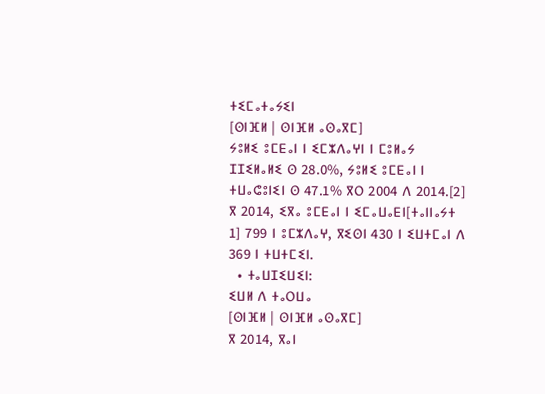ⵜⵉⵎⴰⵜⴰⵢⵉⵏ
[ⵙⵏⴼⵍ | ⵙⵏⴼⵍ ⴰⵙⴰⴳⵎ]
ⵢⵓⵍⵉ ⵓⵎⴹⴰⵏ ⵏ ⵉⵎⵣⴷⴰⵖⵏ ⵏ ⵎⵓⵍⴰⵢ ⵊⵊⵉⵍⴰⵍⵉ ⵙ 28.0%, ⵢⵓⵍⵉ ⵓⵎⴹⴰⵏ ⵏ ⵜⵡⴰⵛⵓⵏⵉⵏ ⵙ 47.1% ⴳⵔ 2004 ⴷ 2014.[2] ⴳ 2014, ⵉⴳⴰ ⵓⵎⴹⴰⵏ ⵏ ⵉⵎⴰⵡⴰⴹⵏ[ⵜⴰⵏⵏⴰⵢⵜ 1] 799 ⵏ ⵓⵎⵣⴷⴰⵖ, ⴳⵉⵙⵏ 430 ⵏ ⵉⵡⵜⵎⴰⵏ ⴷ 369 ⵏ ⵜⵡⵜⵎⵉⵏ.
  • ⵜⴰⵡⵊⵉⵡⵉⵏ:
ⵉⵡⵍ ⴷ ⵜⴰⵔⵡⴰ
[ⵙⵏⴼⵍ | ⵙⵏⴼⵍ ⴰⵙⴰⴳⵎ]
ⴳ 2014, ⴳⴰⵏ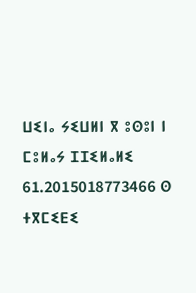ⵡⵉⵏⴰ ⵢⵉⵡⵍⵏ ⴳ ⵓⵙⵓⵏ ⵏ ⵎⵓⵍⴰⵢ ⵊⵊⵉⵍⴰⵍⵉ 61.2015018773466 ⵙ ⵜⴳⵎⵉⴹⵉ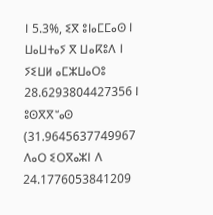ⵏ 5.3%, ⵉⴳ ⵓⵏⴰⵎⵎⴰⵙ ⵏ ⵡⴰⵡⵜⴰⵢ ⴳ ⵡⴰⴽⵓⴷ ⵏ ⵢⵉⵡⵍ ⴰⵎⵣⵡⴰⵔⵓ 28.6293804427356 ⵏ ⵓⵙⴳⴳⵯⴰⵙ (31.9645637749967 ⴷⴰⵔ ⵉⵔⴳⴰⵣⵏ ⴷ 24.1776053841209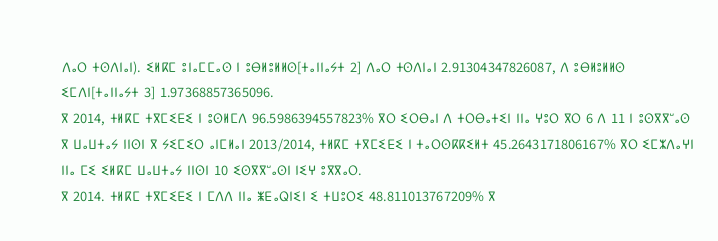ⴷⴰⵔ ⵜⵙⴷⵏⴰⵏ). ⵉⵍⴽⵎ ⵓⵏⴰⵎⵎⴰⵙ ⵏ ⵓⴱⵍⵓⵍⵍⵙ[ⵜⴰⵏⵏⴰⵢⵜ 2] ⴷⴰⵔ ⵜⵙⴷⵏⴰⵏ 2.91304347826087, ⴷ ⵓⴱⵍⵓⵍⵍⵙ ⵉⵎⴷⵏ[ⵜⴰⵏⵏⴰⵢⵜ 3] 1.97368857365096.
ⴳ 2014, ⵜⵍⴽⵎ ⵜⴳⵎⵉⴹⵉ ⵏ ⵓⵙⵍⵎⴷ 96.5986394557823% ⴳⵔ ⵉⵔⴱⴰⵏ ⴷ ⵜⵔⴱⴰⵜⵉⵏ ⵏⵏⴰ ⵖⵓⵔ ⴳⵔ 6 ⴷ 11 ⵏ ⵓⵙⴳⴳⵯⴰⵙ ⴳ ⵡⴰⵡⵜⴰⵢ ⵏⵏⵙⵏ ⴳ ⵢⵉⵎⵉⵔ ⴰⵏⵎⵍⴰⵏ 2013/2014, ⵜⵍⴽⵎ ⵜⴳⵎⵉⴹⵉ ⵏ ⵜⴰⵔⵙⴽⴽⵉⵍⵜ 45.2643171806167% ⴳⵔ ⵉⵎⵣⴷⴰⵖⵏ ⵏⵏⴰ ⵎⵉ ⵉⵍⴽⵎ ⵡⴰⵡⵜⴰⵢ ⵏⵏⵙⵏ 10 ⵉⵙⴳⴳⵯⴰⵙⵏ ⵏⵉⵖ ⵓⴳⴳⴰⵔ.
ⴳ 2014. ⵜⵍⴽⵎ ⵜⴳⵎⵉⴹⵉ ⵏ ⵎⴷⴷ ⵏⵏⴰ ⵥⴹⴰⵕⵏⵉⵏ ⵉ ⵜⵡⵓⵔⵉ 48.811013767209% ⴳ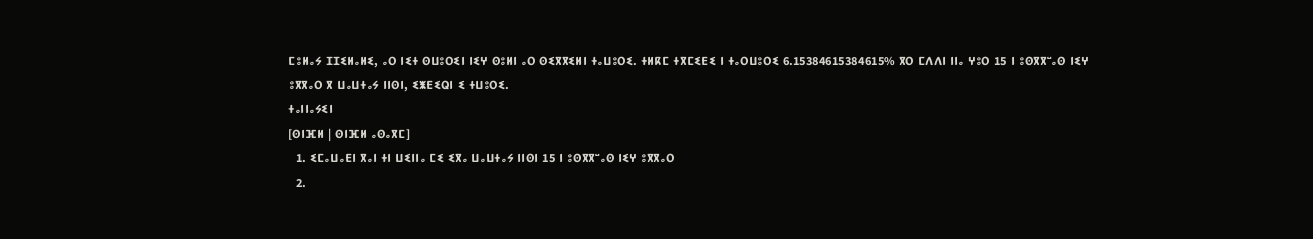ⵎⵓⵍⴰⵢ ⵊⵊⵉⵍⴰⵍⵉ, ⴰⵔ ⵏⵉⵜ ⵙⵡⵓⵔⵉⵏ ⵏⵉⵖ ⵙⵓⵍⵏ ⴰⵔ ⵙⵉⴳⴳⵉⵍⵏ ⵜⴰⵡⵓⵔⵉ. ⵜⵍⴽⵎ ⵜⴳⵎⵉⴹⵉ ⵏ ⵜⴰⵔⵡⵓⵔⵉ 6.15384615384615% ⴳⵔ ⵎⴷⴷⵏ ⵏⵏⴰ ⵖⵓⵔ 15 ⵏ ⵓⵙⴳⴳⵯⴰⵙ ⵏⵉⵖ ⵓⴳⴳⴰⵔ ⴳ ⵡⴰⵡⵜⴰⵢ ⵏⵏⵙⵏ, ⵉⵥⴹⵉⵕⵏ ⵉ ⵜⵡⵓⵔⵉ.
ⵜⴰⵏⵏⴰⵢⵉⵏ
[ⵙⵏⴼⵍ | ⵙⵏⴼⵍ ⴰⵙⴰⴳⵎ]
  1. ⵉⵎⴰⵡⴰⴹⵏ ⴳⴰⵏ ⵜⵏ ⵡⵉⵏⵏⴰ ⵎⵉ ⵉⴳⴰ ⵡⴰⵡⵜⴰⵢ ⵏⵏⵙⵏ 15 ⵏ ⵓⵙⴳⴳⵯⴰⵙ ⵏⵉⵖ ⵓⴳⴳⴰⵔ
  2.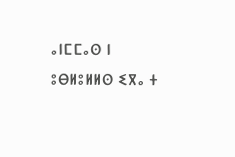ⴰⵏⵎⵎⴰⵙ ⵏ ⵓⴱⵍⵓⵍⵍⵙ ⵉⴳⴰ ⵜ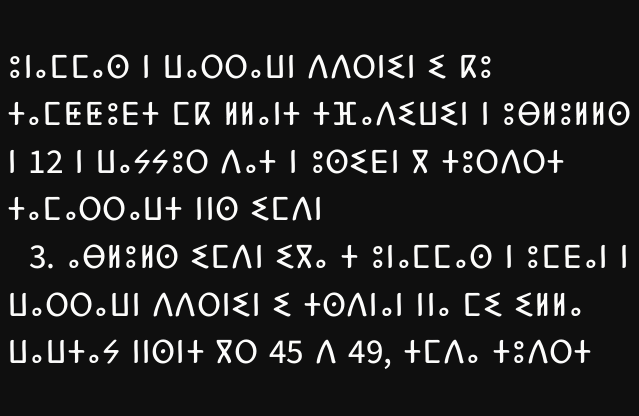ⵓⵏⴰⵎⵎⴰⵙ ⵏ ⵡⴰⵔⵔⴰⵡⵏ ⴷⴷⵔⵏⵉⵏ ⵉ ⴽⵓ ⵜⴰⵎⵟⵟⵓⴹⵜ ⵎⴽ ⵍⵍⴰⵏⵜ ⵜⴼⴰⴷⵉⵡⵉⵏ ⵏ ⵓⴱⵍⵓⵍⵍⵙ ⵏ 12 ⵏ ⵡⴰⵢⵢⵓⵔ ⴷⴰⵜ ⵏ ⵓⵙⵉⴹⵏ ⴳ ⵜⵓⵔⴷⵔⵜ ⵜⴰⵎⴰⵔⵔⴰⵡⵜ ⵏⵏⵙ ⵉⵎⴷⵏ
  3. ⴰⴱⵍⵓⵍⵙ ⵉⵎⴷⵏ ⵉⴳⴰ ⵜ ⵓⵏⴰⵎⵎⴰⵙ ⵏ ⵓⵎⴹⴰⵏ ⵏ ⵡⴰⵔⵔⴰⵡⵏ ⴷⴷⵔⵏⵉⵏ ⵉ ⵜⵙⴷⵏⴰⵏ ⵏⵏⴰ ⵎⵉ ⵉⵍⵍⴰ ⵡⴰⵡⵜⴰⵢ ⵏⵏⵙⵏⵜ ⴳⵔ 45 ⴷ 49, ⵜⵎⴷⴰ ⵜⵓⴷⵔⵜ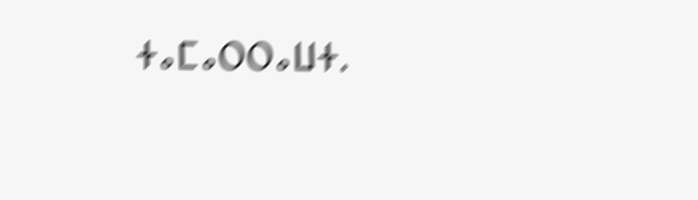ⵜⴰⵎⴰⵔⵔⴰⵡⵜ.